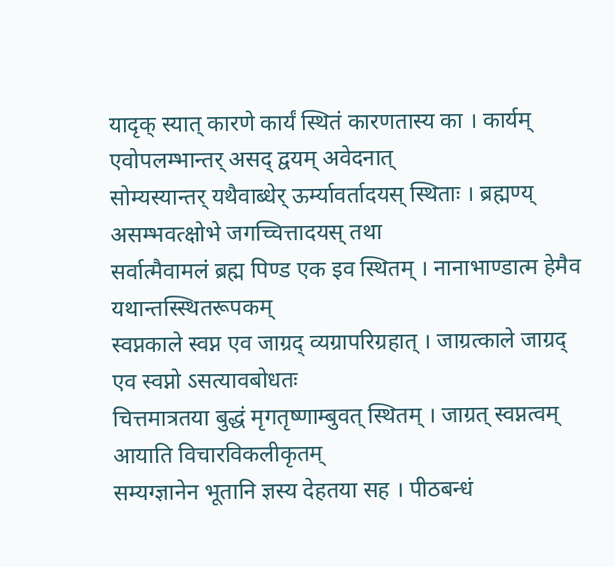यादृक् स्यात् कारणे कार्यं स्थितं कारणतास्य का । कार्यम् एवोपलम्भान्तर् असद् द्वयम् अवेदनात्
सोम्यस्यान्तर् यथैवाब्धेर् ऊर्म्यावर्तादयस् स्थिताः । ब्रह्मण्य् असम्भवत्क्षोभे जगच्चित्तादयस् तथा
सर्वात्मैवामलं ब्रह्म पिण्ड एक इव स्थितम् । नानाभाण्डात्म हेमैव यथान्तस्स्थितरूपकम्
स्वप्नकाले स्वप्न एव जाग्रद् व्यग्रापरिग्रहात् । जाग्रत्काले जाग्रद् एव स्वप्नो ऽसत्यावबोधतः
चित्तमात्रतया बुद्धं मृगतृष्णाम्बुवत् स्थितम् । जाग्रत् स्वप्नत्वम् आयाति विचारविकलीकृतम्
सम्यग्ज्ञानेन भूतानि ज्ञस्य देहतया सह । पीठबन्धं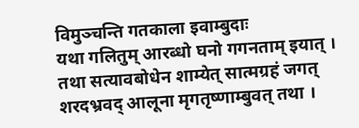विमुञ्चन्ति गतकाला इवाम्बुदाः
यथा गलितुम् आरब्धो घनो गगनताम् इयात् । तथा सत्यावबोधेन शाम्येत् सात्मग्रहं जगत्
शरदभ्रवद् आलूना मृगतृष्णाम्बुवत् तथा ।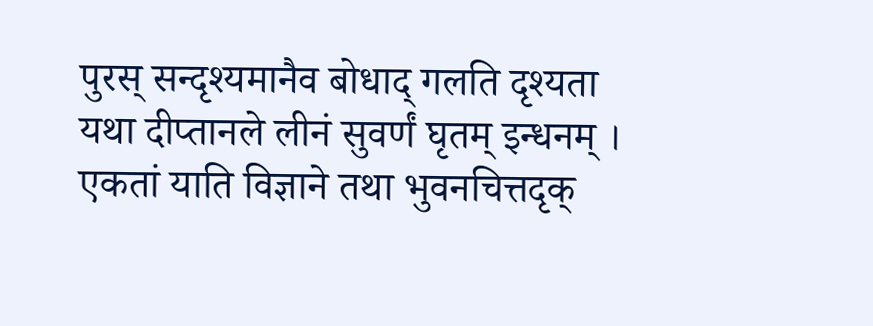पुरस् सन्दृश्यमानैव बोधाद् गलति दृश्यता
यथा दीप्तानले लीनं सुवर्णं घृतम् इन्धनम् । एकतां याति विज्ञाने तथा भुवनचित्तदृक्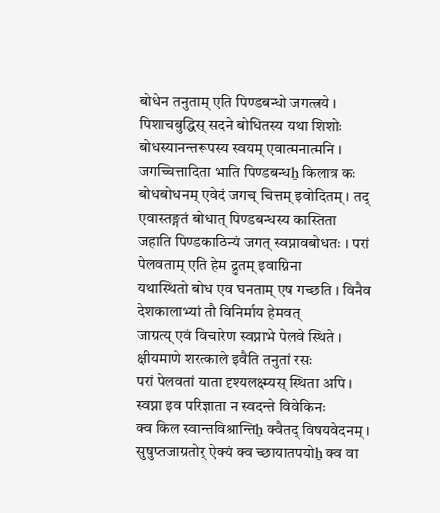बोधेन तनुताम् एति पिण्डबन्धो जगत्त्रये । पिशाचबुद्धिस् सदने बोधितस्य यथा शिशोः
बोधस्यानन्तरूपस्य स्वयम् एवात्मनात्मनि । जगच्चित्तादिता भाति पिण्डबन्धẖ किलात्र कः
बोधबोधनम् एवेदं जगच् चित्तम् इवोदितम् । तद् एवास्तङ्गतं बोधात् पिण्डबन्धस्य कास्तिता
जहाति पिण्डकाठिन्यं जगत् स्वप्नावबोधतः । परां पेलवताम् एति हेम द्रुतम् इवाग्निना
यथास्थितो बोध एव घनताम् एष गच्छति । विनैव देशकालाभ्यां तौ विनिर्माय हेमवत्
जाग्रत्य् एवं विचारेण स्वप्नाभे पेलवे स्थिते । क्षीयमाणे शरत्काले इवैति तनुतां रसः
परां पेलवतां याता दृश्यलक्ष्म्यस् स्थिता अपि । स्वप्ना इव परिज्ञाता न स्वदन्ते विवेकिनः
क्व किल स्वान्तविश्रान्तिẖ क्वैतद् विषयवेदनम् । सुषुप्तजाग्रतोर् ऐक्यं क्व च्छायातपयोẖ क्व वा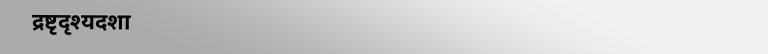द्रष्टृदृश्यदशा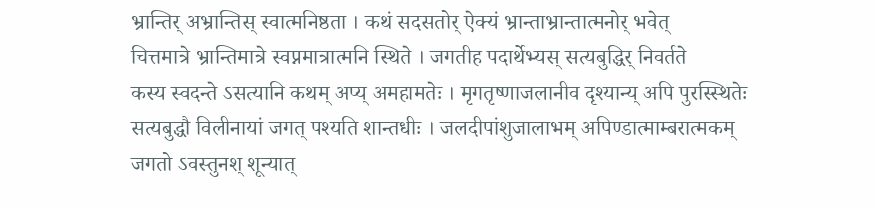भ्रान्तिर् अभ्रान्तिस् स्वात्मनिष्ठता । कथं सदसतोर् ऐक्यं भ्रान्ताभ्रान्तात्मनोर् भवेत्
चित्तमात्रे भ्रान्तिमात्रे स्वप्नमात्रात्मनि स्थिते । जगतीह पदार्थेभ्यस् सत्यबुद्धिर् निवर्तते
कस्य स्वदन्ते ऽसत्यानि कथम् अप्य् अमहामतेः । मृगतृष्णाजलानीव दृश्यान्य् अपि पुरस्स्थितेः
सत्यबुद्धौ विलीनायां जगत् पश्यति शान्तधीः । जलदीपांशुजालाभम् अपिण्डात्माम्बरात्मकम्
जगतो ऽवस्तुनश् शून्यात्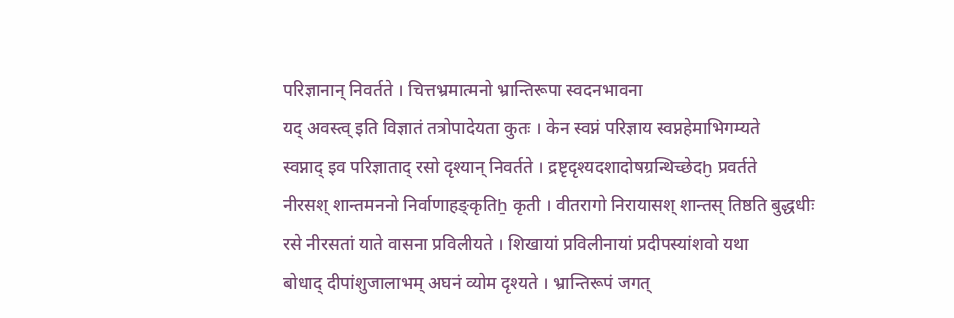परिज्ञानान् निवर्तते । चित्तभ्रमात्मनो भ्रान्तिरूपा स्वदनभावना
यद् अवस्त्व् इति विज्ञातं तत्रोपादेयता कुतः । केन स्वप्नं परिज्ञाय स्वप्नहेमाभिगम्यते
स्वप्नाद् इव परिज्ञाताद् रसो दृश्यान् निवर्तते । द्रष्टृदृश्यदशादोषग्रन्थिच्छेदḫ प्रवर्तते
नीरसश् शान्तमननो निर्वाणाहङ्कृतिẖ कृती । वीतरागो निरायासश् शान्तस् तिष्ठति बुद्धधीः
रसे नीरसतां याते वासना प्रविलीयते । शिखायां प्रविलीनायां प्रदीपस्यांशवो यथा
बोधाद् दीपांशुजालाभम् अघनं व्योम दृश्यते । भ्रान्तिरूपं जगत्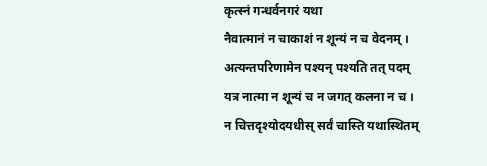कृत्स्नं गन्धर्वनगरं यथा
नैवात्मानं न चाकाशं न शून्यं न च वेदनम् । अत्यन्तपरिणामेन पश्यन् पश्यति तत् पदम्
यत्र नात्मा न शून्यं च न जगत् कलना न च । न चित्तदृश्योदयधीस् सर्वं चास्ति यथास्थितम्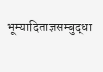भूम्यादिताज्ञसम्बुद्धा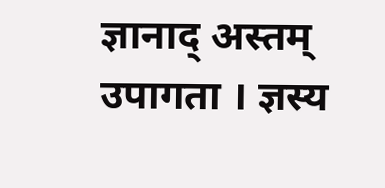ज्ञानाद् अस्तम् उपागता । ज्ञस्य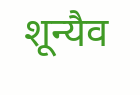शून्यैव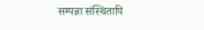सम्पन्ना संस्थितापि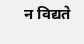न विद्यते